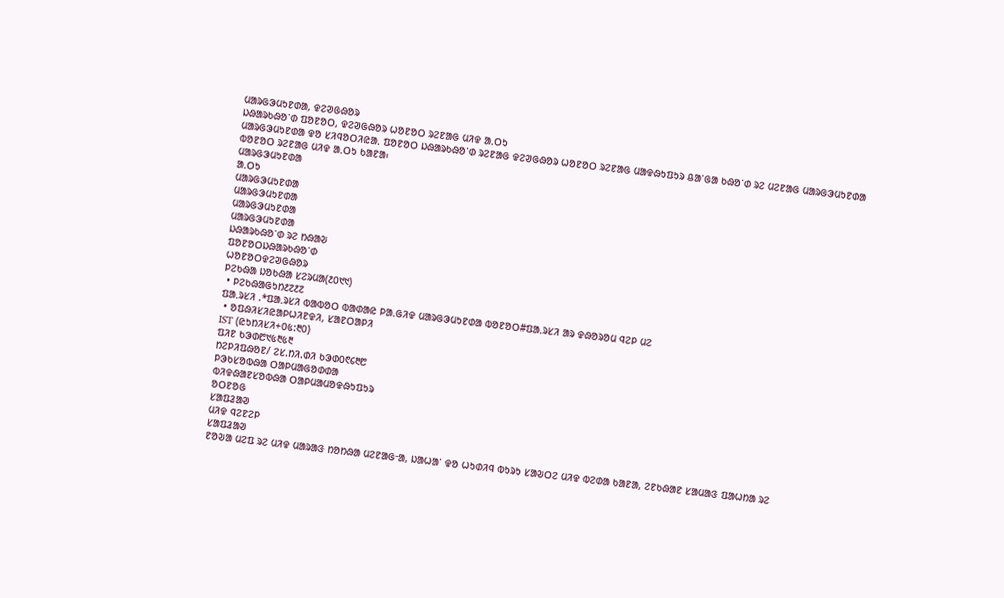ᱢᱟᱨᱜᱳᱢᱩᱱᱰᱟ, ᱫᱮᱣᱜᱷᱚᱨ
ᱡᱷᱟᱨᱠᱷᱚᱸᱰ ᱯᱚᱱᱚᱛ, ᱫᱮᱣᱜᱷᱚᱨ ᱦᱚᱱᱚᱛ ᱨᱮᱱᱟᱜ ᱢᱤᱫ ᱟᱹᱛᱩ
ᱢᱟᱨᱜᱳᱢᱩᱱᱰᱟ ᱫᱚ ᱥᱤᱧᱚᱛᱤᱭᱟᱹ ᱯᱚᱱᱚᱛ ᱡᱷᱟᱨᱠᱷᱚᱸᱰ ᱨᱮᱱᱟᱜ ᱫᱮᱣᱜᱷᱚᱨ ᱦᱚᱱᱚᱛ ᱨᱮᱱᱟᱜ ᱢᱟᱫᱷᱩᱯᱩᱨ ᱪᱟᱸᱜᱟ ᱠᱷᱚᱸᱰ ᱨᱮ ᱢᱮᱱᱟᱜ ᱢᱟᱨᱜᱳᱢᱩᱱᱰᱟ ᱵᱚᱱᱚᱛ ᱨᱮᱱᱟᱜ ᱢᱤᱫ ᱟᱹᱛᱩ ᱠᱟᱱᱟ᱾
ᱢᱟᱨᱜᱳᱢᱩᱱᱰᱟ
ᱟᱹᱛᱩ
ᱢᱟᱨᱜᱳᱢᱩᱱᱰᱟ
ᱢᱟᱨᱜᱳᱢᱩᱱᱰᱟ
ᱢᱟᱨᱜᱳᱢᱩᱱᱰᱟ
ᱢᱟᱨᱜᱳᱢᱩᱱᱰᱟ
ᱡᱷᱟᱨᱠᱷᱚᱸᱰ ᱨᱮ ᱴᱷᱟᱶ
ᱯᱚᱱᱚᱛᱡᱷᱟᱨᱠᱷᱚᱸᱰ
ᱦᱚᱱᱚᱛᱫᱮᱣᱜᱷᱚᱨ
ᱞᱮᱠᱷᱟ ᱡᱚᱠᱷᱟ ᱥᱮᱨᱢᱟ(᱒᱐᱑᱑)
 • ᱞᱮᱠᱷᱟᱜᱩᱴ᱒᱗᱒᱗
ᱯᱟᱹᱨᱥᱤ .*ᱯᱟᱹᱨᱥᱤ ᱵᱟᱵᱚᱛ ᱵᱟᱰᱟᱭ ᱞᱟᱹᱜᱤᱫ ᱢᱟᱨᱜᱳᱢᱩᱱᱰᱟ ᱵᱚᱱᱚᱛ#ᱯᱟᱹᱨᱥᱤ ᱟᱨ ᱫᱷᱚᱨᱚᱢ ᱧᱮᱞ ᱢᱮ
 • ᱚᱯᱷᱤᱥᱤᱭᱟᱞᱦᱤᱱᱫᱤ, ᱥᱟᱱᱛᱟᱞᱤ
IST (ᱭᱩᱴᱤᱥᱤ+᱐᱕:᱓᱐)
ᱯᱤᱱ ᱠᱳᱰ᱘᱑᱕᱓᱕᱓
ᱴᱮᱞᱤᱯᱷᱚᱱ/ ᱮᱥ.ᱴᱤ.ᱰᱤ ᱠᱳᱰ᱐᱖᱔᱓᱘
ᱞᱳᱠᱥᱚᱵᱷᱟ ᱛᱟᱞᱢᱟᱜᱚᱰᱰᱟ
ᱵᱤᱫᱷᱟᱱᱥᱚᱵᱷᱟ ᱛᱟᱞᱢᱟᱢᱚᱫᱷᱩᱯᱩᱨ
ᱚᱛᱱᱚᱜ
ᱥᱟᱯᱲᱟᱣ
ᱢᱤᱫ ᱧᱮᱱᱮᱞ
ᱥᱟᱯᱲᱟᱣ
ᱱᱚᱶᱟ ᱢᱮᱯ ᱨᱮ ᱢᱤᱫ ᱢᱟᱨᱟᱝ ᱴᱚᱴᱷᱟ ᱢᱮᱱᱟᱜᱼᱟ, ᱡᱟᱦᱟᱸ ᱫᱚ ᱦᱩᱰᱤᱧ ᱵᱩᱨᱩ ᱥᱟᱶᱛᱮ ᱢᱤᱫ ᱵᱮᱰᱟ ᱠᱟᱱᱟ, ᱮᱱᱠᱷᱟᱱ ᱥᱟᱢᱟᱝ ᱯᱟᱦᱴᱟ ᱨᱮ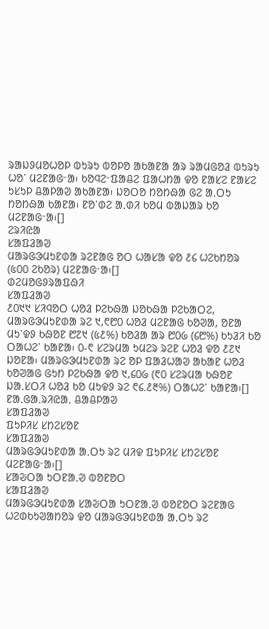ᱨᱟᱡᱽᱢᱚᱦᱚᱞ ᱵᱩᱨᱩ ᱵᱚᱞᱚ ᱟᱠᱟᱱᱟ ᱟᱨ ᱨᱟᱢᱜᱚᱲ ᱵᱩᱨᱩ ᱦᱚᱸ ᱢᱮᱱᱟᱜᱼᱟ᱾ ᱠᱚᱧᱮᱼᱯᱟᱪᱮ ᱯᱟᱦᱴᱟ ᱫᱚ ᱱᱟᱥᱮ ᱱᱟᱥᱮ ᱩᱥᱩᱞ ᱪᱟᱞᱟᱣ ᱟᱠᱟᱱᱟ᱾ ᱡᱚᱛᱚ ᱴᱚᱴᱷᱟ ᱜᱮ ᱟᱹᱛᱩ ᱴᱚᱴᱷᱟ ᱠᱟᱱᱟ᱾ ᱱᱚᱸᱰᱮ ᱟᱹᱰᱤ ᱠᱚᱢ ᱵᱟᱡᱟᱨ ᱠᱚ ᱢᱮᱱᱟᱜᱼᱟ᱾[]
ᱮᱨᱤᱭᱟ
ᱥᱟᱯᱲᱟᱣ
ᱢᱟᱨᱜᱳᱢᱩᱱᱰᱟ ᱨᱮᱱᱟᱜ ᱚᱛ ᱦᱟᱥᱟ ᱫᱚ ᱒᱔ ᱦᱮᱠᱴᱚᱨ (᱕᱐᱐ ᱮᱠᱚᱨ) ᱢᱮᱱᱟᱜᱼᱟ᱾[]
ᱰᱮᱢᱚᱜᱽᱨᱟᱯᱷᱤ
ᱥᱟᱯᱲᱟᱣ
᱒᱐᱑᱑ ᱥᱤᱧᱚᱛ ᱦᱚᱲ ᱞᱮᱠᱷᱟ ᱡᱚᱠᱷᱟ ᱞᱮᱠᱟᱛᱮ, ᱢᱟᱨᱜᱳᱢᱩᱱᱰᱟ ᱨᱮ ᱑,᱖᱘᱐ ᱦᱚᱲ ᱢᱮᱱᱟᱜ ᱠᱚᱣᱟ, ᱚᱱᱟ ᱢᱩᱸᱫᱽ ᱠᱷᱚᱱ ᱘᱗᱑ (᱕᱒%) ᱠᱚᱲᱟ ᱟᱨ ᱘᱐᱙ (᱔᱘%) ᱠᱩᱲᱤ ᱠᱚ ᱛᱟᱦᱮᱸ ᱠᱟᱱᱟ᱾ ᱐-᱖ ᱥᱮᱨᱢᱟ ᱩᱢᱮᱨ ᱨᱮᱱ ᱦᱚᱲ ᱫᱚ ᱒᱗᱑ ᱡᱚᱱᱟ᱾ ᱢᱟᱨᱜᱳᱢᱩᱱᱰᱟ ᱨᱮ ᱚᱞ ᱯᱟᱲᱦᱟᱣ ᱟᱠᱟᱱ ᱦᱚᱲ ᱠᱚᱣᱟᱜ ᱜᱩᱴ ᱞᱮᱠᱷᱟ ᱫᱚ ᱑,᱔᱐᱙ (᱖᱐ ᱥᱮᱨᱢᱟ ᱠᱷᱚᱱ ᱡᱟᱹᱥᱛᱤ ᱦᱚᱲ ᱠᱚ ᱢᱩᱫᱽ ᱨᱮ ᱖᱔.᱒᱓%) ᱛᱟᱦᱮᱸ ᱠᱟᱱᱟ᱾[]
ᱱᱟᱹᱜᱟᱹᱨᱤᱭᱟᱹ ᱪᱟᱪᱞᱟᱣ
ᱥᱟᱯᱲᱟᱣ
ᱯᱩᱞᱤᱥ ᱥᱴᱮᱥᱚᱱ
ᱥᱟᱯᱲᱟᱣ
ᱢᱟᱨᱜᱳᱢᱩᱱᱰᱟ ᱟᱹᱛᱩ ᱨᱮ ᱢᱤᱫ ᱯᱩᱞᱤᱥ ᱥᱴᱮᱥᱚᱱ ᱢᱮᱱᱟᱜᱼᱟ᱾[]
ᱥᱟᱶᱛᱟ ᱩᱛᱱᱟᱹᱣ ᱵᱚᱱᱚᱛ
ᱥᱟᱯᱲᱟᱣ
ᱢᱟᱨᱜᱳᱢᱩᱱᱰᱟ ᱥᱟᱶᱛᱟ ᱩᱛᱱᱟᱹᱣ ᱵᱚᱱᱚᱛ ᱨᱮᱱᱟᱜ ᱦᱮᱰᱠᱩᱣᱟᱴᱚᱨ ᱫᱚ ᱢᱟᱨᱜᱳᱢᱩᱱᱰᱟ ᱟᱹᱛᱩ ᱨᱮ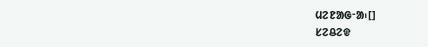ᱢᱮᱱᱟᱜᱼᱟ᱾[]
ᱥᱮᱪᱮᱫ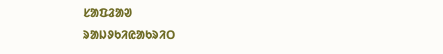ᱥᱟᱯᱲᱟᱣ
ᱨᱟᱡᱽᱠᱤᱭᱟᱠᱨᱤᱛ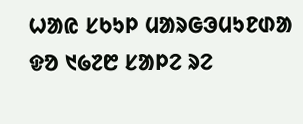ᱦᱟᱭ ᱥᱠᱩᱞ ᱢᱟᱨᱜᱳᱢᱩᱱᱰᱟ ᱫᱚ ᱑᱙᱗᱘ ᱥᱟᱞᱮ ᱨᱮ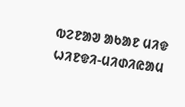ᱵᱮᱱᱟᱣ ᱟᱠᱟᱱ ᱢᱤᱫ ᱦᱤᱱᱫᱤ-ᱢᱤᱰᱤᱭᱟᱢ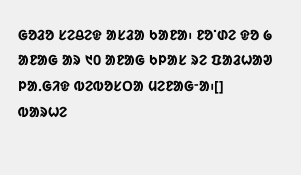ᱜᱚᱲᱚ ᱥᱮᱪᱮᱫ ᱟᱥᱲᱟ ᱠᱟᱱᱟ᱾ ᱱᱚᱸᱰᱮ ᱫᱚ ᱙ ᱟᱱᱟᱜ ᱟᱨ ᱑᱐ ᱟᱱᱟᱜ ᱠᱞᱟᱥ ᱨᱮ ᱯᱟᱲᱦᱟᱣ ᱞᱟᱹᱜᱤᱫ ᱵᱮᱵᱚᱥᱛᱟ ᱢᱮᱱᱟᱜᱼᱟ᱾[]
ᱵᱟᱨᱦᱮ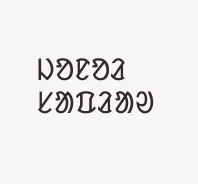ᱡᱚᱱᱚᱲ
ᱥᱟᱯᱲᱟᱣ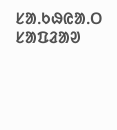ᱥᱟᱹᱠᱷᱭᱟᱹᱛ
ᱥᱟᱯᱲᱟᱣ